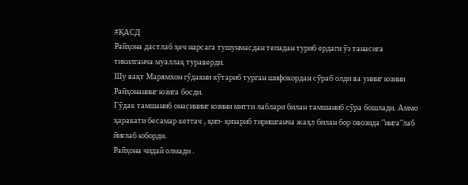#ҚАСД
Райҳона дастлаб ҳеч нарсага тушунмасдан тепадан туриб ердаги ўз танасига тикилганча муаллақ тураверди.
Шу вақт Марямхон гўдакни кўтариб турган шифокордан сўраб олди ва унинг юзини Райҳонанинг юзига босди.
Гўдак тамшаниб онасининг юзини митти лаблари билан тамшаниб сўра бошлади. Аммо ҳаракати бесамар кетгач , қип- қизариб тиришганча жаҳл билан бор овозида "инга"лаб йиғлаб юборди.
Райҳона чидай олмади .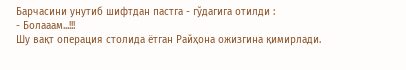Барчасини унутиб шифтдан пастга - гўдагига отилди :
- Болааам...!!!
Шу вақт операция столида ётган Райҳона ожизгина қимирлади.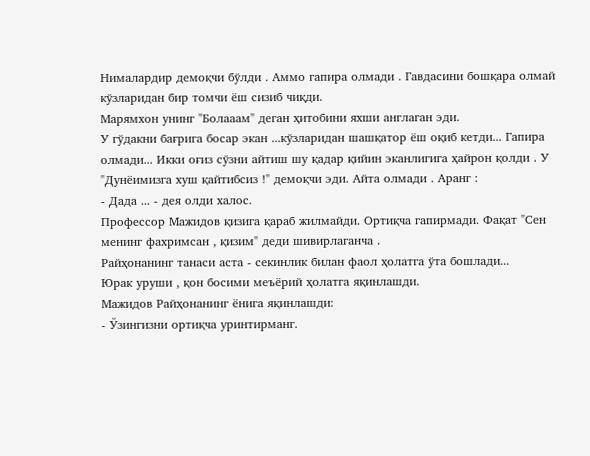Нималардир демоқчи бўлди . Аммо гапира олмади . Гавдасини бошқара олмай кўзларидан бир томчи ёш сизиб чиқди.
Марямхон унинг "Болааам" деган ҳитобини яхши англаган эди.
У гўдакни бағрига босар экан ...кўзларидан шашқатор ёш оқиб кетди... Гапира олмади... Икки оғиз сўзни айтиш шу қадар қийин эканлигига ҳайрон қолди . У "Дунёимизга хуш қайтибсиз !" демоқчи эди. Айта олмади . Аранг :
- Дада ... - дея олди халос.
Профессор Мажидов қизига қараб жилмайди. Ортиқча гапирмади. Фақат "Сен менинг фахримсан , қизим" деди шивирлаганча .
Райҳонанинг танаси аста - секинлик билан фаол ҳолатга ўта бошлади...
Юрак уруши , қон босими меъёрий ҳолатга яқинлашди.
Мажидов Райҳонанинг ёнига яқинлашди:
- Ўзингизни ортиқча уринтирманг.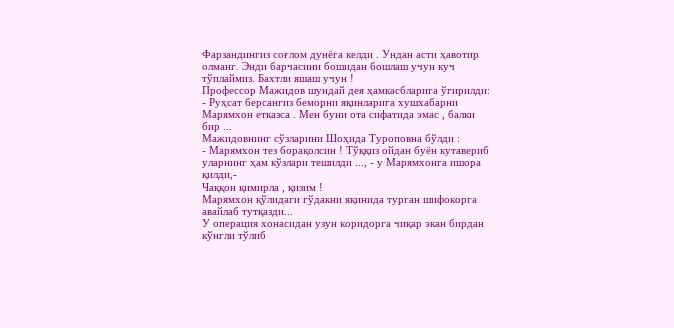Фарзандингиз соғлом дунёга келди . Ундан асти ҳавотир олманг. Энди барчасини бошидан бошлаш учун куч тўплаймиз. Бахтли яшаш учун !
Профессор Мажидов шундай дея ҳамкасбларига ўгирилди:
- Руҳсат берсангиз беморни яқинларига хушхабарни Марямхон етказса . Мен буни ота сифатида эмас , балки бир ...
Мажидовнинг сўзларини Шоҳида Туроповна бўлди :
- Марямхон тез борақолсин ! Тўққиз ойдан буён кутавериб уларнинг ҳам кўзлари тешилди ..., - у Марямхонга ишора қилди,-
Чаққон қимирла , қизим !
Марямхон қўлидаги гўдакни яқинида турган шифокорга авайлаб тутқазди...
У операция хонасидан узун коридорга чиқар экан бирдан кўнгли тўлиб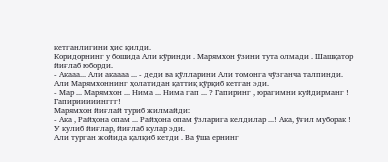кетганлигини ҳис қилди.
Коридорнинг у бошида Али кўринди . Марямхон ўзини тута олмади . Шашқатор йиғлаб юборди.
- Акааа... Али акаааа ... - деди ва қўлларини Али томонга чўзганча талпинди.
Али Марямхоннинг ҳолатидан қаттиқ қўрқиб кетган эди.
- Мар ... Марямхон ... Нима ... Нима гап ... ? Гапиринг , юрагимни куйдирманг ! Гапирииииинггг!
Марямхон йиғлай туриб жилмайди:
- Ака , Райҳона опам ... Райҳона опам ўзларига келдилар ...! Ака, ўғил муборак !
У кулиб йиғлар, йиғлаб кулар эди.
Али турган жойида қалқиб кетди . Ва ўша ернинг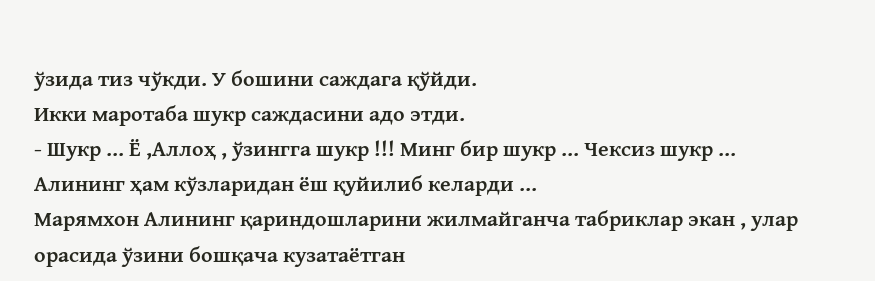ўзида тиз чўкди. У бошини саждага қўйди.
Икки маротаба шукр саждасини адо этди.
- Шукр ... Ё ,Аллоҳ , ўзингга шукр !!! Минг бир шукр ... Чексиз шукр ...
Алининг ҳам кўзларидан ёш қуйилиб келарди ...
Марямхон Алининг қариндошларини жилмайганча табриклар экан , улар орасида ўзини бошқача кузатаётган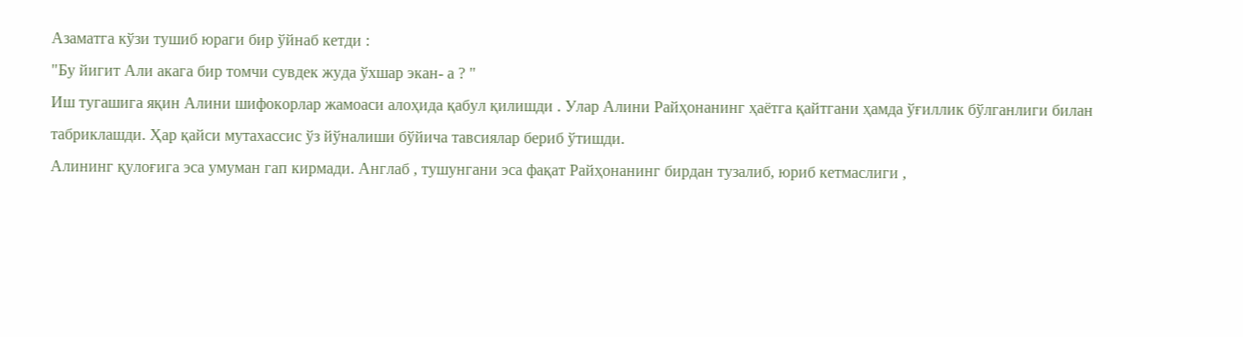Азаматга кўзи тушиб юраги бир ўйнаб кетди :
"Бу йигит Али акага бир томчи сувдек жуда ўхшар экан- а ? "
Иш тугашига яқин Алини шифокорлар жамоаси алоҳида қабул қилишди . Улар Алини Райҳонанинг ҳаётга қайтгани ҳамда ўғиллик бўлганлиги билан табриклашди. Ҳар қайси мутахассис ўз йўналиши бўйича тавсиялар бериб ўтишди.
Алининг қулоғига эса умуман гап кирмади. Англаб , тушунгани эса фақат Райҳонанинг бирдан тузалиб, юриб кетмаслиги ,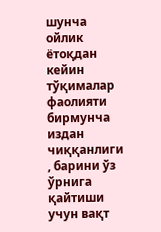шунча ойлик ётоқдан кейин тўқималар фаолияти бирмунча издан чиққанлиги , барини ўз ўрнига қайтиши учун вақт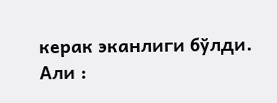керак эканлиги бўлди.
Али :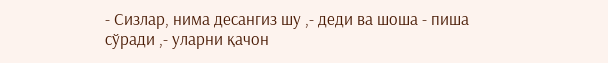- Сизлар, нима десангиз шу ,- деди ва шоша - пиша сўради ,- уларни қачон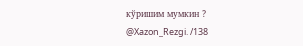кўришим мумкин ?
@Xazon_Rezgi. /138